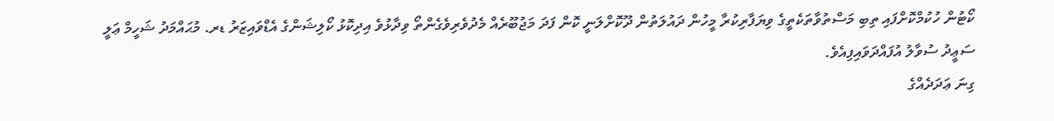ކޯޓުން ހުކުމްކޮށްފައި ތިބި މަސްތުވާތަކެތީގެ ވިޔަފާރިކުރާ މީހުން ދައުލަތުން ދޫކޮށްލަނީ ކޮން ފަދަ މަޖުބޫރެއް މެދުވެރިވެގެންތޯ ވިދާޅުވެ އިދިކޮޅު ކޯލިޝަންގެ އެޑްވައިޒަރު ޑރ. މުޙައްމަދު ޝަހީމް ޢަލީ ސަޢީދު ސުވާލު އުފައްދަވައިފިއެވެ.
ގިނަ ޢަދަދެއްގެ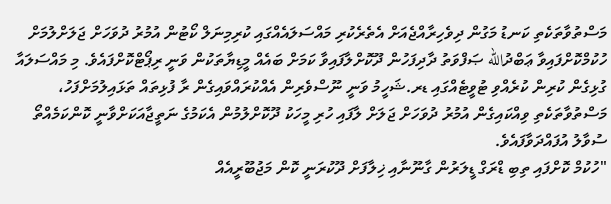މަސްތުވާތަކެތި ކަނޑު މަގުން ދިވެހިރާއްޖެއަށް އެތެރެކުރި މައްސަލައެއްގައި ކުރިމިނަލް ކޯޓުން އުމުރު ދުވަހަށް ޖަލަށްލުމަށް ހުކުމްކޮށްފައިވާ ޢަބްދުالله ޞަފްވަތު ދާދިފަހުން ދޫކޮށްލާފައިވާ ކަމަށް ބައެއް މީޑިޔާތަކުން ވަނީ ރިޕޯޓްކޮށްފައެވެ. މި މައްސަލައާ ގުޅިގެން ކުރިން ކުރެއްވި ޓުވީޓެއްގައި ޑރ.ޝަހީމު ވަނީ ނޫސްވެރިން އެއްކުރައްވައިގެން ރާ ފުޅިތައް ތަޅައިލުމަށްފަހު، މަސްތުވާތަކެތި ވިއްކައިގެން އުމުރު ދުވަހަށް ޖަލަށް ލާފައި ހުރި މީހަކު ދޫކޮށްލުމުން އެކަމުގެ ނަތީޖާއަކަށްވާނީ ކޮންކަމެއްތޯ ސުވާލު އުފައްދަވާފައެވެ.
"ހުކުމް ކޮށްފައި ތިބި ޑްރަގް ޑީލަރުން ގާނޫނާއި ޚިލާފަށް ދޫކުރަނީ ކޮން މަޖުބޫރީއެއް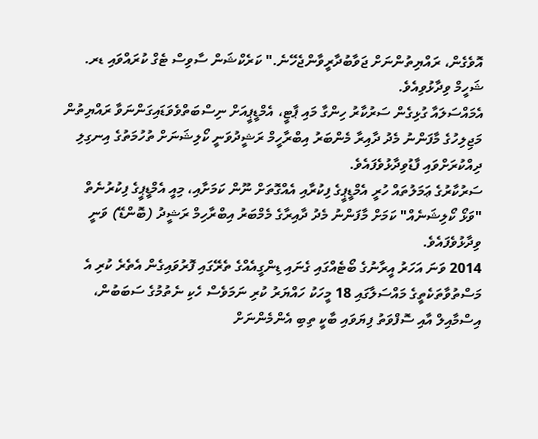އޮވެގެން، ރައްޔިތުންނަށް ޖަވާބުދާރީވާންޖެހޭނެ." ކަރެކްޝަން ސާވިސް ޓެގް ކުރައްވައި ޑރ. ޝަހީމް ވިދާޅުވިއެވެ.
އެމައްސަލައާ ގުޅިގެން ސަރުކާރު ހިންގާ މައި ޕާޓީ، އެމްޑީޕީއަށް ނިސްބަތްވެވަޑައިގަންނަވާ ރައްޔިތުން މަޖިލިހުގެ މާފަންނު މެދު ދާއިރާ މެންބަރު އިބްރާހީމް ރަޝީދުވަނީ ކޯލިޝަނަށް ތުހުމަތުގެ އިނގިލި ދިއްކުރަށްވައި ފާޑުވިދާޅުވެފައެވެ.
ސަރުކާރުގެ ޢަމަލުތައް ހުރީ އެމްޑީޕީގެ ފިކުރާއި އެއްގޮތަށް ނޫން ކަމަށާއި، މިއީ އެމްޑީޕީގެ ފިކުރުނެތް "ވަޅޯ ކޯލިޝަނެއް" ކަމަށް މާފަންނު މެދު ދާއިރާގެ މެމްބަރު އިބްރާހިމް ރަޝީދު (ބޮންޑޭ) ވަނީ ވިދާޅުވެފައެވެ.
2014 ވަނަ އަހަރު އީރާނުގެ ބޯޓެއްގައި ގެނައި ޑިންގީއެއްގެ ތެރޭގައި ފޮރުވައިގެން އެތެރެ ކުރި އެ މަސްތުވާތަކެތީގެ މައްސަލާގައި 18 މީހަކު ހައްޔަރު ކުރި ނަމަވެސް ހެކި ނެތުމުގެ ސަބަބުން، އިސްމާއިލް އާއި ސޮފްވަތު ފިޔަވައި ބާކީ ތިބި އެންމެންނަށް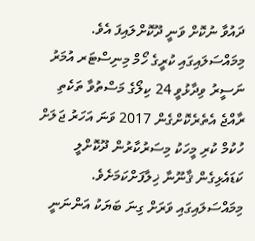ދައުވާ ނުކޮށް ވަނީ ދޫކޮށްލައިފަ އެވެ.
މިމައްސަލައިގައި ކުރީގެ ހޯމް މިނިސްޓަރ އުމަރު ނަސީރު ވިދާޅުވީ 24 ކިލޯގެ މަސްތުވާ ތަކެތި ރާއްޖެ އެތެރެކޮށްގެން 2017 ވަނަ އަހަރު ޖަލަށް ހުކުމް ކުރި މީހަކު މިސަރުކާރުން ދޫކޮށްލީ ކަޑައެޅިގެން ޤާނޫނާ ޚިލާފަށްކަމަށެވެ. މިމައްސަލައިގައި ވަރަށް ގިނަ ބަޔަކު އަންނަނީ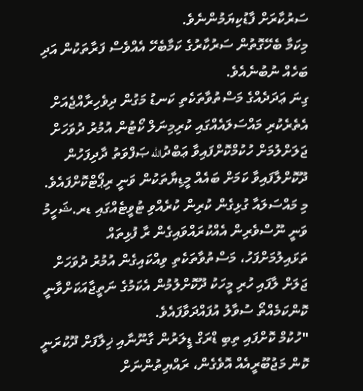ސަރުކާރަށް ފާޑުކިޔަމުންނެވެ.
މިކަމާ ބެހޭގޮތުން ސަރުކާރުގެ ކަމާބެހޭ އެއްވެސް ފަރާތަކުން އަދި ބަހެއް ނުބުނެއެވެ.
ގިނަ ޢަދަދެއްގެ މަސްތުވާތަކެތި ކަނޑު މަގުން ދިވެހިރާއްޖެއަށް އެތެރެކުރި މައްސަލައެއްގައި ކުރިމިނަލް ކޯޓުން އުމުރު ދުވަހަށް ޖަލަށްލުމަށް ހުކުމްކޮށްފައިވާ ޢަބްދުالله ޞަފްވަތު ދާދިފަހުން ދޫކޮށްލާފައިވާ ކަމަށް ބައެއް މީޑިޔާތަކުން ވަނީ ރިޕޯޓްކޮށްފައެވެ. މި މައްސަލައާ ގުޅިގެން ކުރިން ކުރެއްވި ޓުވީޓެއްގައި ޑރ.ޝަހީމު ވަނީ ނޫސްވެރިން އެއްކުރައްވައިގެން ރާ ފުޅިތައް ތަޅައިލުމަށްފަހު، މަސްތުވާތަކެތި ވިއްކައިގެން އުމުރު ދުވަހަށް ޖަލަށް ލާފައި ހުރި މީހަކު ދޫކޮށްލުމުން އެކަމުގެ ނަތީޖާއަކަށްވާނީ ކޮންކަމެއްތޯ ސުވާލު އުފައްދަވާފައެވެ.
"ހުކުމް ކޮށްފައި ތިބި ޑްރަގް ޑީލަރުން ގާނޫނާއި ޚިލާފަށް ދޫކުރަނީ ކޮން މަޖުބޫރީއެއް އޮވެގެން، ރައްޔިތުންނަށް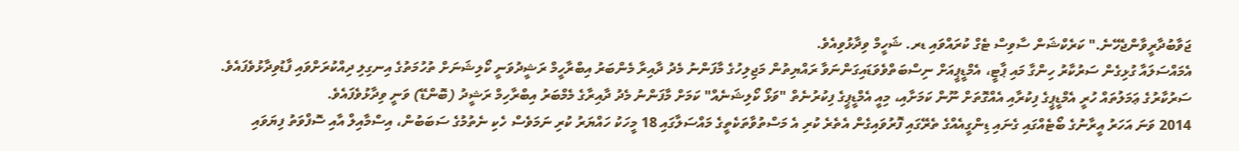ޖަވާބުދާރީވާންޖެހޭނެ." ކަރެކްޝަން ސާވިސް ޓެގް ކުރައްވައި ޑރ. ޝަހީމް ވިދާޅުވިއެވެ.
އެމައްސަލައާ ގުޅިގެން ސަރުކާރު ހިންގާ މައި ޕާޓީ، އެމްޑީޕީއަށް ނިސްބަތްވެވަޑައިގަންނަވާ ރައްޔިތުން މަޖިލިހުގެ މާފަންނު މެދު ދާއިރާ މެންބަރު އިބްރާހީމް ރަޝީދުވަނީ ކޯލިޝަނަށް ތުހުމަތުގެ އިނގިލި ދިއްކުރަށްވައި ފާޑުވިދާޅުވެފައެވެ.
ސަރުކާރުގެ ޢަމަލުތައް ހުރީ އެމްޑީޕީގެ ފިކުރާއި އެއްގޮތަށް ނޫން ކަމަށާއި، މިއީ އެމްޑީޕީގެ ފިކުރުނެތް "ވަޅޯ ކޯލިޝަނެއް" ކަމަށް މާފަންނު މެދު ދާއިރާގެ މެމްބަރު އިބްރާހިމް ރަޝީދު (ބޮންޑޭ) ވަނީ ވިދާޅުވެފައެވެ.
2014 ވަނަ އަހަރު އީރާނުގެ ބޯޓެއްގައި ގެނައި ޑިންގީއެއްގެ ތެރޭގައި ފޮރުވައިގެން އެތެރެ ކުރި އެ މަސްތުވާތަކެތީގެ މައްސަލާގައި 18 މީހަކު ހައްޔަރު ކުރި ނަމަވެސް ހެކި ނެތުމުގެ ސަބަބުން، އިސްމާއިލް އާއި ސޮފްވަތު ފިޔަވައި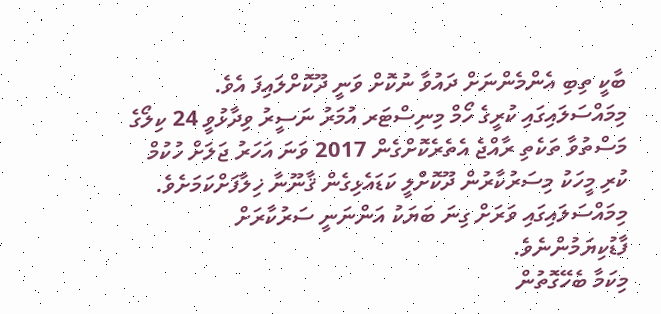ބާކީ ތިބި އެންމެންނަށް ދައުވާ ނުކޮށް ވަނީ ދޫކޮށްލައިފަ އެވެ.
މިމައްސަލައިގައި ކުރީގެ ހޯމް މިނިސްޓަރ އުމަރު ނަސީރު ވިދާޅުވީ 24 ކިލޯގެ މަސްތުވާ ތަކެތި ރާއްޖެ އެތެރެކޮށްގެން 2017 ވަނަ އަހަރު ޖަލަށް ހުކުމް ކުރި މީހަކު މިސަރުކާރުން ދޫކޮށްލީ ކަޑައެޅިގެން ޤާނޫނާ ޚިލާފަށްކަމަށެވެ. މިމައްސަލައިގައި ވަރަށް ގިނަ ބަޔަކު އަންނަނީ ސަރުކާރަށް ފާޑުކިޔަމުންނެވެ.
މިކަމާ ބެހޭގޮތުން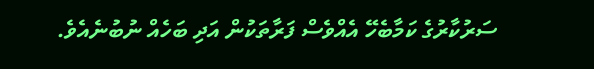ސަރުކާރުގެ ކަމާބެހޭ އެއްވެސް ފަރާތަކުން އަދި ބަހެއް ނުބުނެއެވެ.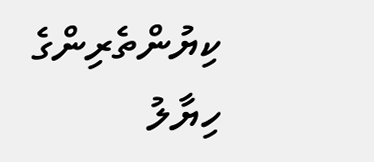ކިޔުންތެރިންގެ ހިޔާލު